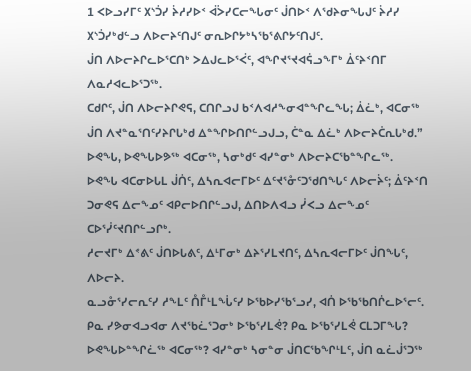1 ᐸᐅᓗᓯᒥᑦ ᙭ᔅᑑᓯ ᔩᓱᓯᐅᑉ ᐋᐴᓯᑕᓕᖓᓂᑦ ᒎᑎᐅᑉ ᐱᖁᔨᓂᖓᒍᑦ ᔩᓱᓯ ᙭ᔅᑑᓯᒃᑯᓪᓗ ᐱᐅᓕᔨᑦᑎᒍᑦ ᓂᕆᐅᒋᔭᒃᓴᖃᕐᕕᒋᔭᑦᑎᒍᑦ.
ᒎᑎ ᐱᐅᓕᔨᒋᓚᐅᕐᑕᑎᒃ ᐳᐃᒍᓚᐅᕐᐹᑦ, ᐊᖏᔪᕐᔪᐊᕌᓗᖕᒥᒃ ᐄᑦᔨᑉᑎᒥ ᐱᓇᓱᐊᓚᐅᕐᑐᖅ.
ᑕᑯᒋᑦ, ᒎᑎ ᐱᐅᓕᔨᒋᕙᕋ, ᑕᑎᒋᓗᒍ ᑲᑉᐱᐊᓱᖕᓂᐊᓐᖏᓚᖓ; ᐄᓛᒃ, ᐊᑕᓂᖅ ᒎᑎ ᐱᔪᓐᓇᕐᑎᑦᓯᔨᒋᒐᒃᑯ ᐃᓐᖏᐅᑎᒋᓪᓗᒍᓗ, ᑖᓐᓇ ᐃᓛᒃ ᐱᐅᓕᔨᑖᕆᒐᒃᑯ.”
ᐅᕙᖓ, ᐅᕙᖓᐅᕗᖅ ᐊᑕᓂᖅ, ᓴᓂᒃᑯᑦ ᐊᓯᓐᓂᒃ ᐱᐅᓕᔨᑕᖃᓐᖏᓚᖅ.
ᐅᕙᖓ ᐊᑕᓂᐅᒐᒪ ᒎᑏᑦ, ᐃᓴᕆᐊᓕᒥᐅᑦ ᐃᑦᔪᕐᓁᑦᑐᖁᑎᖓᑦ ᐱᐅᓕᔩᑦ; ᐄᑦᔨᑉᑎ ᑐᓂᕙᕋ ᐃᓕᖕᓄᑦ ᐊᑭᓕᐅᑎᒋᓪᓗᒍ, ᐃᑎᐅᐱᐊᓗ ᓰᐸᓗ ᐃᓕᖕᓄᑦ ᑕᐅᕐᓰᑦᔪᑎᒋᓪᓗᒋᒃ.
ᓱᓕᔪᒥᒃ ᐃᕝᕕᑦ ᒎᑎᐅᒐᕕᑦ, ᐃᒻᒥᓂᒃ ᐃᔨᕐᓯᒪᔪᑎᑦ, ᐃᓴᕆᐊᓕᒥᐅᑦ ᒎᑎᖓᑦ, ᐱᐅᓕᔨ.
ᓇᓗᓁᕐᓯᓕᕆᑦᓯ ᓱᖕᒪᑦ ᑍᒤᒻᒪᖔᑦᓯ ᐅᖃᐅᓯᖃᕐᓗᓯ, ᐊᑏ ᐅᖃᖃᑎᒌᓚᐅᕐᓕᑦ. ᑭᓇ ᓯᕗᓂᐊᓗᐊᓂ ᐱᔪᖃᓛᕐᑐᓂᒃ ᐅᖃᕐᓯᒪᕚ? ᑭᓇ ᐅᖃᕐᓯᒪᕚ ᑕᒪᑐᒥᖓ? ᐅᕙᖓᐅᓐᖏᓛᖅ ᐊᑕᓂᖅ? ᐊᓯᓐᓂᒃ ᓴᓂᓐᓂ ᒎᑎᑕᖃᖏᒻᒪᑦ, ᒎᑎ ᓇᓛᒎᕐᑐᖅ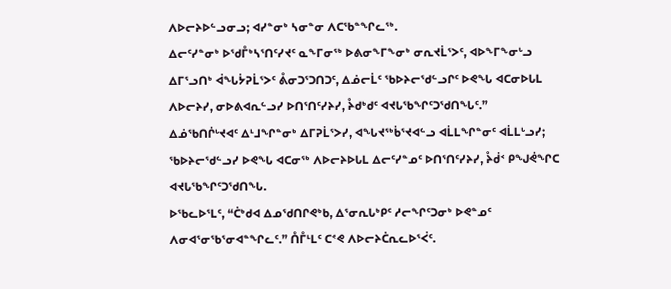ᐱᐅᓕᔨᐅᓪᓗᓂᓗ; ᐊᓯᓐᓂᒃ ᓴᓂᓐᓂ ᐱᑕᖃᓐᖏᓚᖅ.
ᐃᓕᑦᓯᓐᓂᒃ ᐅᖁᒤᒃᓴᕐᑎᑦᓯᔪᑦ ᓇᖕᒥᓂᖅ ᐅᕕᓂᖕᒥᖕᓂᒃ ᓂᕆᔪᒫᕐᐳᑦ, ᐊᐅᖕᒥᖕᓂᒡᓗ ᐃᒥᕐᓗᑎᒃ ᐋᖓᔮᕈᒫᕐᐳᑦ ᕔᓂᑐᕐᑐᑎᑐᑦ, ᐃᓅᓕᒫᑦ ᖃᐅᔨᓕᖁᓪᓗᒋᑦ ᐅᕙᖓ ᐊᑕᓂᐅᒐᒪ ᐱᐅᓕᔨᓯ, ᓂᐅᕕᐊᕆᓪᓗᓯ ᐅᑎᕐᑎᑦᓯᔨᓯ, ᔧᑯᒃᑯᑦ ᐊᔪᒐᖃᖏᑦᑐᖁᑎᖓᑦ.”
ᐃᓅᖃᑎᒌᒡᔪᐊᑦ ᐃᒻᒧᖏᓐᓂᒃ ᐃᒥᕈᒫᕐᐳᓯ, ᐊᖓᔪᖅᑳᕐᔪᐊᓪᓗ ᐊᒫᒪᖏᓐᓂᑦ ᐊᒫᒪᒡᓗᓯ; ᖃᐅᔨᓕᖁᓪᓗᓯ ᐅᕙᖓ ᐊᑕᓂᖅ ᐱᐅᓕᔨᐅᒐᒪ ᐃᓕᑦᓯᓐᓄᑦ ᐅᑎᕐᑎᑦᓯᔨᓯ, ᔧᑰᑉ ᑭᖑᕚᖏᑕ ᐊᔪᒐᖃᖏᑦᑐᖁᑎᖓ.
ᐅᖃᓚᐅᕐᒪᑦ, “ᑖᒃᑯᐊ ᐃᓄᖁᑎᒋᕙᒃᑲ, ᐃᕐᓂᕆᒐᒃᑭᑦ ᓱᓕᖏᑦᑐᓂᒃ ᐅᕙᓐᓄᑦ ᐱᓂᐊᕐᓂᖃᕐᓂᐊᓐᖏᓚᑦ.” ᑍᒤᒻᒪᑦ ᑕᕝᕙ ᐱᐅᓕᔨᑖᕆᓚᐅᕐᐹᑦ.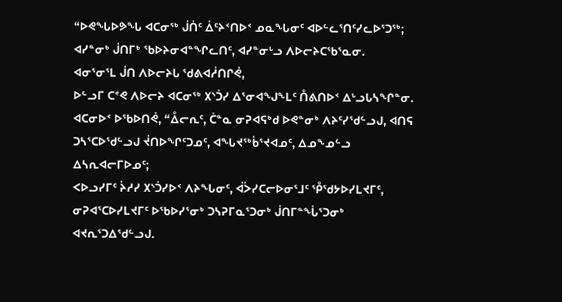“ᐅᕙᖓᐅᕗᖓ ᐊᑕᓂᖅ ᒎᑏᑦ ᐄᑦᔨᑉᑎᐅᑉ ᓄᓇᖓᓂᑦ ᐊᐅᓪᓚᕐᑎᑦᓯᓚᐅᕐᑐᖅ; ᐊᓯᓐᓂᒃ ᒎᑎᒥᒃ ᖃᐅᔨᓂᐊᓐᖏᓚᑎᑦ, ᐊᓯᓐᓂᒡᓗ ᐱᐅᓕᔨᑕᖃᕐᓇᓂ.
ᐊᓂᕐᓂᕐᒪ ᒎᑎ ᐱᐅᓕᔨᒐ ᖁᕕᐊᓲᑎᒋᕚ,
ᐅᓪᓗᒥ ᑕᕝᕙ ᐱᐅᓕᔨ ᐊᑕᓂᖅ ᙭ᔅᑑᓯ ᐃᕐᓂᐊᖑᖕᒪᑦ ᑍᕕᑎᐅᑉ ᐃᒡᓗᒐᓴᖏᓐᓂ.
ᐊᑕᓂᐅᑉ ᐅᖃᐅᑎᕚ, “ᐂᓕᕆᑦ, ᑖᓐᓇ ᓂᕈᐊᕋᒃᑯ ᐅᕙᓐᓂᒃ ᐱᔨᑦᓯᖁᓪᓗᒍ, ᐊᑎᕋ ᑐᓴᕐᑕᐅᖁᓪᓗᒍ ᔫᑎᐅᖏᑦᑐᓄᑦ, ᐊᖓᔪᖅᑳᕐᔪᐊᓄᑦ, ᐃᓄᖕᓄᓪᓗ ᐃᓴᕆᐊᓕᒥᐅᓄᑦ;
ᐸᐅᓗᓯᒥᑦ ᔩᓱᓯ ᙭ᔅᑑᓯᐅᑉ ᐱᔨᖓᓂᑦ, ᐋᐴᓯᑕᓕᐅᓂᕐᒧᑦ ᕾᖁᔭᐅᓯᒪᔪᒥᑦ, ᓂᕈᐊᕐᑕᐅᓯᒪᔪᒥᑦ ᐅᖃᐅᓯᕐᓂᒃ ᑐᓴᕈᒥᓇᕐᑐᓂᒃ ᒎᑎᒥᓐᖔᕐᑐᓂᒃ ᐊᔪᕆᕐᑐᐃᖁᓪᓗᒍ.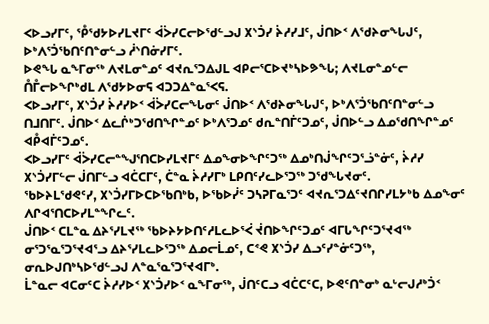ᐸᐅᓗᓯᒥᑦ, ᕾᖁᔭᐅᓯᒪᔪᒥᑦ ᐋᐴᓯᑕᓕᐅᖁᓪᓗᒍ ᙭ᔅᑑᓯ ᔩᓱᓯᒧᑦ, ᒎᑎᐅᑉ ᐱᖁᔨᓂᖓᒍᑦ, ᐅᒃᐱᕐᑑᖃᑎᑦᑎᓐᓂᓪᓗ ᓲᔅᑎᓃᓯᒥᑦ.
ᐅᕙᖓ ᓇᖕᒥᓂᖅ ᐱᔪᒪᓂᓐᓄᑦ ᐊᔪᕆᕐᑐᐃᒍᒪ ᐊᑭᓕᕐᑕᐅᔪᒃᓴᐅᕗᖓ; ᐱᔪᒪᓂᓐᓄᓪᓕ ᑍᒤᓕᐅᖏᒃᑯᒪ ᐱᖁᔭᐅᓂᕋ ᐊᑐᑐᐃᓐᓇᕐᐸᕋ.
ᐸᐅᓗᓯᒥᑦ, ᙭ᔅᑑᓯ ᔩᓱᓯᐅᑉ ᐋᐴᓯᑕᓕᖓᓂᑦ ᒎᑎᐅᑉ ᐱᖁᔨᓂᖓᒍᑦ, ᐅᒃᐱᕐᑑᖃᑎᑦᑎᓐᓂᓪᓗ ᑎᒧᑎᒥᑦ. ᒎᑎᐅᑉ ᐃᓚᒌᒃᑐᖁᑎᖏᓐᓄᑦ ᐅᒃᐱᕐᑐᓄᑦ ᑯᕆᓐᑎᒦᑦᑐᓄᑦ, ᒎᑎᐅᓪᓗ ᐃᓄᖁᑎᖏᓐᓄᑦ ᐊᑬᐊᒦᑦᑐᓄᑦ.
ᐸᐅᓗᓯᒥᑦ ᐋᐴᓯᑕᓕᓐᖑᕐᑎᑕᐅᓯᒪᔪᒥᑦ ᐃᓄᖕᓂᐅᖏᑦᑐᖅ ᐃᓄᒃᑎᒎᖏᑦᑐᕐᓘᓐᓃᑦ, ᔩᓱᓯ ᙭ᔅᑑᓯᒥᓪᓕ ᒎᑎᒥᓪᓗ ᐊᑖᑕᒥᑦ, ᑖᓐᓇ ᔩᓱᓯᒥᒃ ᒪᑭᑎᑦᓯᓚᐅᕐᑐᖅ ᑐᖁᖓᔪᓂᑦ.
ᖃᐅᔨᒪᖁᕙᑦᓯ, ᙭ᔅᑑᓯᒥᐅᑕᐅᖃᑎᒃᑲ, ᐅᖃᐅᓰᑦ ᑐᓴᕈᒥᓇᕐᑐᑦ ᐊᔪᕆᕐᑐᐃᑦᔪᑎᒋᓯᒪᔭᒃᑲ ᐃᓄᖕᓂᑦ ᐱᒋᐊᕐᑎᑕᐅᓯᒪᓐᖏᓚᑦ.
ᒎᑎᐅᑉ ᑕᒪᓐᓇ ᐃᔨᕐᓯᒪᔪᖅ ᖃᐅᔨᔭᐅᑎᑦᓱᒪᓚᐅᕐᐹ ᔫᑎᐅᖏᑦᑐᓄᑦ ᐊᒥᒐᖏᑦᑐᕐᔪᐊᖅ ᓂᕐᑐᕐᓇᕐᑐᕐᔪᐊᕐᓗ ᐃᔨᕐᓯᒪᓚᐅᕐᑐᖅ ᐃᓄᓕᒫᓄᑦ, ᑕᕝᕙ ᙭ᔅᑑᓯ ᐃᓗᑦᓯᓐᓃᑦᑐᖅ, ᓂᕆᐅᒍᑎᒃᓴᐅᖁᓪᓗᒍ ᐱᓐᓇᕐᓇᕐᑐᕐᔪᐊᒥᒃ.
ᒫᓐᓇᓕ ᐊᑕᓂᑦᑕ ᔩᓱᓯᐅᑉ ᙭ᔅᑑᓯᐅᑉ ᓇᖕᒥᓂᖅ, ᒎᑎᑦᑕᓗ ᐊᑖᑕᑦᑕ, ᐅᕙᑦᑎᓐᓂᒃ ᓇᒡᓕᒍᓱᒃᑑᑉ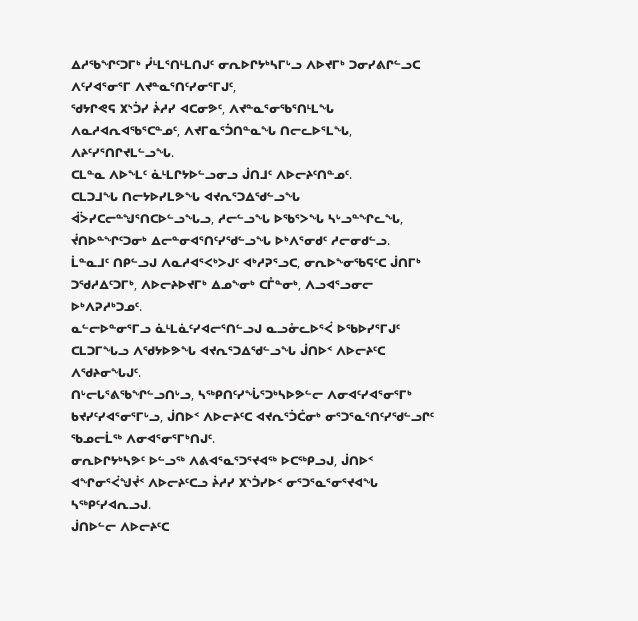ᐃᓱᖃᖏᑦᑐᒥᒃ ᓮᒻᒪᕐᑎᒻᒪᑎᒍᑦ ᓂᕆᐅᒋᔭᒃᓴᒥᒡᓗ ᐱᐅᔪᒥᒃ ᑐᓂᓯᕕᒋᓪᓗᑕ ᐱᑦᓯᐊᕐᓂᕐᒥ ᐱᔪᓐᓇᕐᑎᑦᓯᓂᕐᒥᒍᑦ,
ᖁᔭᒋᕙᕋ ᙭ᔅᑑᓯ ᔩᓱᓯ ᐊᑕᓂᕗᑦ, ᐱᔪᓐᓇᕐᓂᖃᕐᑎᒻᒪᖓ ᐱᓇᓱᐊᕆᐊᖃᕐᑕᓐᓄᑦ, ᐱᔪᒥᓇᕐᑑᑎᓐᓇᖓ ᑎᓕᓚᐅᕐᒪᖓ, ᐱᔨᑦᓯᕐᑎᒋᔪᒪᓪᓗᖓ.
ᑕᒪᓐᓇ ᐱᐅᖕᒪᑦ ᓈᒻᒪᒋᔭᐅᓪᓗᓂᓗ ᒎᑎᒧᑦ ᐱᐅᓕᔨᑦᑎᓐᓄᑦ.
ᑕᒪᑐᒧᖓ ᑎᓕᔭᐅᓯᒪᕗᖓ ᐊᔪᕆᕐᑐᐃᖁᓪᓗᖓ ᐋᐴᓯᑕᓕᓐᖑᕐᑎᑕᐅᓪᓗᖓᓗ, ᓱᓕᓪᓗᖓ ᐅᖃᕐᐳᖓ ᓴᒡᓗᓐᖏᓚᖓ, ᔫᑎᐅᓐᖏᑦᑐᓂᒃ ᐃᓕᓐᓂᐊᕐᑎᑦᓯᖁᓪᓗᖓ ᐅᒃᐱᕐᓂᑯᑦ ᓱᓕᓂᑯᓪᓗ.
ᒫᓐᓇᒧᑦ ᑎᑭᓪᓗᒍ ᐱᓇᓱᐊᕐᐸᒃᐳᒍᑦ ᐊᒃᓱᕈᕐᓗᑕ, ᓂᕆᐅᖕᓂᖃᕋᑦᑕ ᒎᑎᒥᒃ ᑐᖁᓱᐃᑦᑐᒥᒃ, ᐱᐅᓕᔨᐅᔪᒥᒃ ᐃᓄᖕᓂᒃ ᑕᒤᓐᓂᒃ, ᐱᓗᐊᕐᓗᓂᓕ ᐅᒃᐱᕈᓱᒃᑐᓄᑦ.
ᓇᓪᓕᐅᓐᓂᕐᒥᓗ ᓈᒻᒪᓈᑦᓯᐊᓕᕐᑎᓪᓗᒍ ᓇᓗᓁᓚᐅᕐᐹ ᐅᖃᐅᓯᕐᒥᒍᑦ ᑕᒪᑐᒥᖓᓗ ᐱᖁᔭᐅᕗᖓ ᐊᔪᕆᕐᑐᐃᖁᓪᓗᖓ ᒎᑎᐅᑉ ᐱᐅᓕᔨᑦᑕ ᐱᖁᔨᓂᖓᒍᑦ.
ᑎᒡᓕᒐᕐᕕᖃᖏᓪᓗᑎᒡᓗ, ᓴᖅᑭᑎᑦᓯᖔᕐᑐᒃᓴᐅᕗᓪᓕ ᐱᓂᐊᑦᓯᐊᕐᓂᕐᒥᒃ ᑲᔪᓯᑦᓯᐊᕐᓂᕐᒥᒡᓗ, ᒎᑎᐅᑉ ᐱᐅᓕᔨᑦᑕ ᐊᔪᕆᕐᑑᑖᓂᒃ ᓂᕐᑐᕐᓇᕐᑎᑦᓯᖁᓪᓗᒋᑦ ᖃᓄᓕᒫᖅ ᐱᓂᐊᕐᓂᕐᒥᒃᑎᒍᑦ.
ᓂᕆᐅᒋᔭᒃᓴᕗᑦ ᐅᓪᓗᖅ ᐱᕕᐊᕐᓇᕐᑐᕐᔪᐊᖅ ᐅᑕᖅᑭᓗᒍ, ᒎᑎᐅᑉ ᐊᖏᓂᕐᐹᖑᔫᑉ ᐱᐅᓕᔨᑦᑕᓗ ᔩᓱᓯ ᙭ᔅᑑᓯᐅᑉ ᓂᕐᑐᕐᓇᕐᓂᕐᔪᐊᖓ ᓴᖅᑭᑦᓯᐊᕆᓗᒍ.
ᒎᑎᐅᓪᓕ ᐱᐅᓕᔨᑦᑕ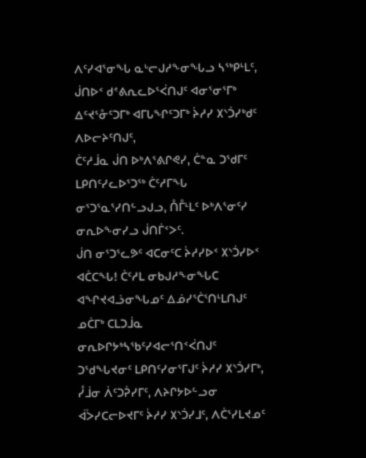ᐱᑦᓯᐊᕐᓂᖓ ᓇᒡᓕᒍᓱᖕᓂᖓᓗ ᓴᖅᑭᒻᒪᑦ,
ᒎᑎᐅᑉ ᑯᕝᕕᕆᓚᐅᕐᐹᑎᒍᑦ ᐊᓂᕐᓂᕐᒥᒃ ᐃᑦᔪᕐᓁᑦᑐᒥᒃ ᐊᒥᒐᖏᑦᑐᒥᒃ ᔩᓱᓯ ᙭ᔅᑑᓯᒃᑯᑦ ᐱᐅᓕᔨᑦᑎᒍᑦ,
ᑖᑦᓱᒨᓇ ᒎᑎ ᐅᒃᐱᕐᕕᒋᕙᓯ, ᑖᓐᓇ ᑐᖁᒥᑦ ᒪᑭᑎᑦᓯᓚᐅᕐᑐᖅ ᑖᑦᓱᒥᖓ ᓂᕐᑐᕐᓇᕐᓯᑎᓪᓗᒍᓗ, ᑍᒤᒻᒪᑦ ᐅᒃᐱᕐᓂᑦᓯ ᓂᕆᐅᖕᓂᓯᓗ ᒎᑎᒦᑉᐳᑦ.
ᒎᑎ ᓂᕐᑐᕐᓚᕗᑦ ᐊᑕᓂᑦᑕ ᔩᓱᓯᐅᑉ ᙭ᔅᑑᓯᐅᑉ ᐊᑖᑕᖓ! ᑖᑦᓱᒪ ᓂᑲᒍᓱᖕᓂᖓᑕ ᐊᖏᔪᐊᓘᓂᖓᓄᑦ ᐃᓅᓯᕐᑖᕐᑎᒻᒪᑎᒍᑦ ᓄᑖᒥᒃ ᑕᒪᑐᒨᓇ ᓂᕆᐅᒋᔭᒃᓴᖃᑦᓯᐊᓕᕐᑎᑉᐹᑎᒍᑦ ᑐᖁᖓᔪᓂᑦ ᒪᑭᑎᑦᓯᓂᕐᒥᒍᑦ ᔩᓱᓯ ᙭ᔅᑑᓯᒥᒃ,
ᓮᒨᓂ ᐲᑦᑐᕉᓯᒥᑦ, ᐱᔨᒋᔭᐅᓪᓗᓂ ᐋᐴᓯᑕᓕᐅᔪᒥᑦ ᔩᓱᓯ ᙭ᔅᑑᓯᒧᑦ, ᐱᑖᕐᓯᒪᔪᓄᑦ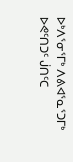ᐅᒃᐱᕐᓂᕐᒥᒃ ᐱᕕᐊᕐᓇᕐᑐᒥᒃ ᐅᕙᑦᑎᑐᑦ ᒎᑎᑦᑕ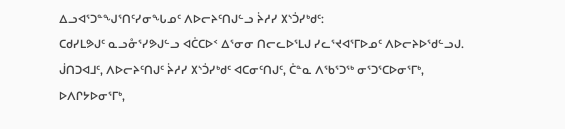ᐃᓗᐊᕐᑐᓐᖑᕐᑎᑦᓯᓂᖓᓄᑦ ᐱᐅᓕᔨᑦᑎᒍᓪᓗ ᔩᓱᓯ ᙭ᔅᑑᓯᒃᑯᑦ:
ᑕᑯᓯᒪᕗᒍᑦ ᓇᓗᓁᕐᓯᕗᒍᓪᓗ ᐊᑖᑕᐅᑉ ᐃᕐᓂᓂ ᑎᓕᓚᐅᕐᒪᒍ ᓯᓚᕐᔪᐊᕐᒥᐅᓄᑦ ᐱᐅᓕᔨᐅᖁᓪᓗᒍ.
ᒎᑎᑐᐊᒧᑦ, ᐱᐅᓕᔨᑦᑎᒍᑦ ᔩᓱᓯ ᙭ᔅᑑᓯᒃᑯᑦ ᐊᑕᓂᑦᑎᒍᑦ, ᑖᓐᓇ ᐱᖃᕐᑐᖅ ᓂᕐᑐᕐᑕᐅᓂᕐᒥᒃ, ᐅᐱᒋᔭᐅᓂᕐᒥᒃ,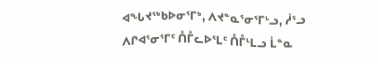ᐊᖓᔪᖅᑲᐅᓂᕐᒥᒃ, ᐱᔪᓐᓇᕐᓂᕐᒥᒡᓗ, ᓲᕐᓗ ᐱᒋᐊᕐᓂᕐᒥᑦ ᑍᒤᓚᐅᕐᒪᑦ ᑍᒤᒻᒪᓗ ᒫᓐᓇ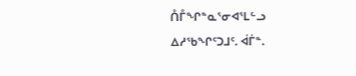ᑍᒤᖏᓐᓇᕐᓂᐊᕐᒪᓪᓗ ᐃᓱᖃᖏᑦᑐᒧᑦ. ᐋᒦᓐ.